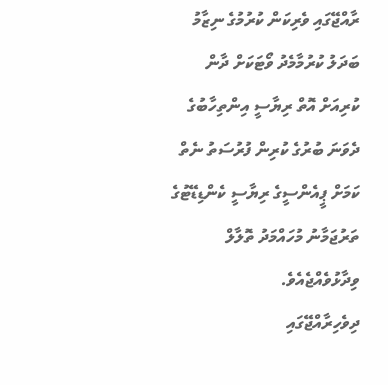ރާއްޖޭގައި ވެރިކަން ކުރުމުގެ ނިޒާމު ބަދަލު ކުރުމާމެދު ވޯޓަކަށް ދާން ކުރިއަށް އޮތް ރިޔާސީ އިންތިހާބުގެ ދެވަނަ ބުރުގެ ކުރިން ފުރުސަތު ނެތް ކަމަށް ޕީއެންސީގެ ރިޔާސީ ކެންޑިޑޭޓުގެ ތަރުޖަމާނު މުހައްމަދު ތޮލާލް ވިދާޅުވެއްޖެއެވެ.
ދިވެހިރާއްޖޭގައި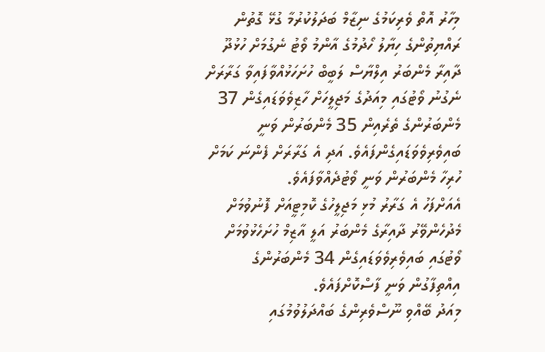މިހާރު އޮތް ވެރިކަމުގެ ނިޒާމް ބަދަލުކުރުމާ ގުޅޭ ގޮތުން ރައްޔިތުންގެ ހިޔާލު ހޯދުމުގެ އާންމު ވޯޓު ނެގުމަށް ހުޅުދޫ ދާއިރާ މެންބަރު އިލްޔާސް ލަބީބް ހުށަހަޅުއްވާފައިވާ ގަރާރަށް ނެގުނު ވޯޓުގައި މިއަދުގެ މަޖިލީހަށް ހާޒިވެވަޑައިގެން 37 މެންބަރުންގެ ތެރެއިން 35 މެންބަރުން ވަނީ ބައިވެރިވެވަޑައިގެންފައެވެ. އަދި އެ ގަރާރަށް ފެންނަ ކަމަށް ހުރިހާ މެންބަރުން ވަނީ ވޯޓުދެއްވާފައެވެ.
އެއަށްފަހު އެ ގަރާރު މުޅި މަޖިލީހުގެ ކޮމިޓީއަށް ފޮނުވުމަށް މެދުހެންވޭރު ދާއިރާގެ މެންބަރު އަލީ އާޒިމް ހުށަހެޅުވުމަށް ވޯޓުގައި ބައިވެރިވެވަޑައިގެން 34 މެންބަރުންގެ އިއްތިފާގުން ވަނީ ފާސްކޮށްފައެވެ.
މިއަދު ބޭއްވި ނޫސްވެރިންގެ ބައްދަލުވުމުގައި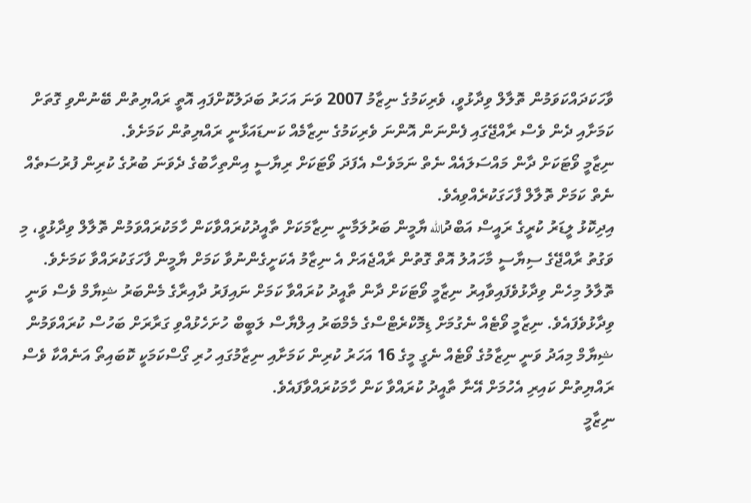ވާހަކަދައްކަވަމުން ތޮލާލް ވިދާޅުވީ، ވެރިކަމުގެ ނިޒާމު 2007 ވަނަ އަހަރު ބަދަލުކޮށްފައި އޮތީ ރައްޔިތުން ބޭނުންވި ގޮތަށް ކަމަށާއި ދެން ވެސް ރާއްޖޭގައި ފެންނަން އޮންނަ ވެރިކަމުގެ ނިޒާމެއް ކަނޑައަޅާނީ ރައްޔިތުން ކަމަށެވެ.
ނިޒާމީ ވޯޓަކަށް ދާން މައްސަލައެއް ނެތް ނަމަވެސް އެފަދަ ވޯޓަކަށް ރިޔާސީ އިންތިހާބުގެ ދެވަނަ ބުރުގެ ކުރިން ފުރުސަތެއް ނެތް ކަމަށް ތޮލާލް ފާހަގަކުރެއްވިއެވެ.
އިދިކޮޅު ލީޑަރު ކުރީގެ ރައީސް އަބްދުالله ޔާމީން ބަރުލަމާނީ ނިޒާމަކަށް ތާއީދުކުރައްވާކަން ހާމަކުރައްވަމުން ތޮލާލް ވިދާޅުވީ، މި ވަގުތު ރާއްޖޭގެ ސިޔާސީ މާހައުލު އޮތް ގޮތުން ރާއްޖެއަށް އެ ނިޒާމު އެކަށީގެންނުވާ ކަމަށް ޔާމީން ފާހަގަކުރައްވާ ކަމަށެވެ.
ތޮލާލު މިހެން ވިދާޅުވެފައިވާއިރު ނިޒާމީ ވޯޓަކަށް ދާން ތާއީދު ކުރައްވާ ކަމަށް ނައިފަރު ދާއިރާގެ މެންބަރު ޝިޔާމް ވެސް ވަނީ ވިދާޅުވެފައެވެ. ނިޒާމީ ވޯޓެއް ނެގުމަށް ޑިމޮކްރެޓްސްގެ މެމްބަރު އިލްޔާސް ލަބީބް ހުށަހެޅުއްވި ގަރާރަށް ބަހުސް ކުރައްވަމުން ޝިޔާމް މިއަދު ވަނީ ނިޒާމުގެ ވޯޓެއް ނެގީ މީގެ 16 އަހަރު ކުރިން ކަމަށާއި ނިޒާމުގައި ހުރި ގޯސްކަމަކީ ކޮބައިތޯ އަނެއްކާ ވެސް ރައްޔިތުން ކައިރި އެހުމަށް އޭނާ ތާއީދު ކުރައްވާ ކަން ހާމަކުރައްވާފައެވެ.
ނިޒާމީ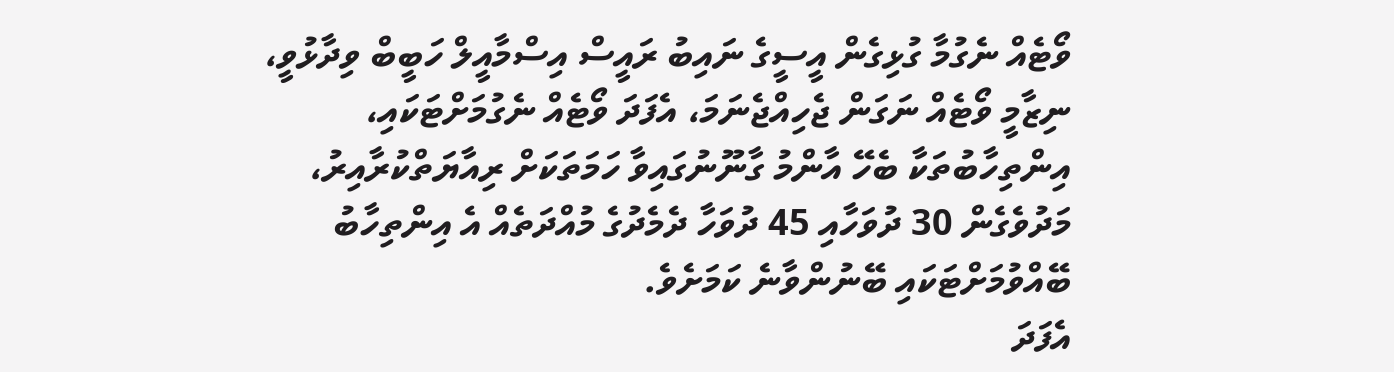ވޯޓެއް ނެގުމާ ގުޅިގެން އީސީގެ ނައިބު ރައީސް އިސްމާއީލް ހަބީބް ވިދާޅުވީ، ނިޒާމީ ވޯޓެއް ނަގަން ޖެހިއްޖެނަމަ، އެފަދަ ވޯޓެއް ނެގުމަށްޓަކައި، އިންތިހާބުތަކާ ބެހޭ އާންމު ގާނޫނުގައިވާ ހަމަތަކަށް ރިއާޔަތްކުރާއިރު، މަދުވެގެން 30 ދުވަހާއި 45 ދުވަހާ ދެމެދުގެ މުއްދަތެއް އެ އިންތިހާބު ބޭއްވުމަށްޓަކައި ބޭނުންވާނެ ކަމަށެވެ.
އެފަދަ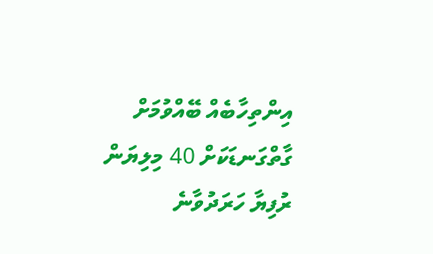އިންތިހާބެއް ބޭއްވުމަށް ގާތްގަނޑަކަށް 40 މިލިޔަން ރުފިޔާ ހަރަދުވާނެ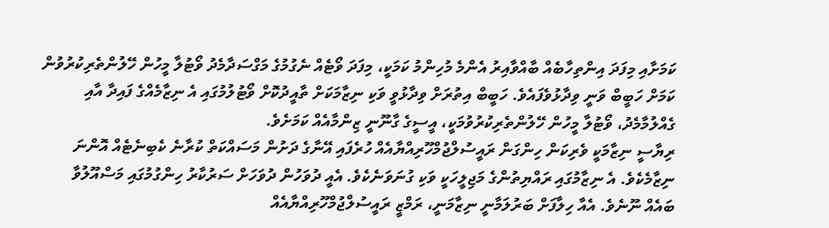ކަމަށާއި މިފަދަ އިންތިހާބެއް ބާއްވާއިރު އެންމެ މުހިންމު ކަމަކީ، މިފަދަ ވޯޓެއް ނެގުމުގެ މަގްސަދާމެދު ވޯޓުލާ މީހުން ހޭލުންތެރިކުރުވުން ކަމަށް ހަބީބް ވަނީ ވިދާޅުވެފައެވެ. ހަބީބް އިތުރަށް ވިދާޅުވީ ވަކި ނިޒާމަކަށް ތާއީދުކޮށް ވޯޓުލުމުގައި އެ ނިޒާމެއްގެ ފައިދާ އާއި ގެއްލުމާމެދު، ވޯޓުލާ މީހުން ހޭލުންތެރިކުރުވުމަކީ، އީސީގެ ގާނޫނީ ޒިންމާއެއް ކަމަށެވެ.
ރިޔާސީ ނިޒާމަކީ ވެރިކަން ހިންގަން ރައީސުލްޖުމްހޫރިއްޔާއެއް ހުރެފައި އޭނާގެ ދަށުން މަސައްކަތް ކުރާނެ ކެބިނެޓެއް އޮންނަ ނިޒާމެކެވެ. އެ ނިޒާމުގައި ރައްޔިތުންގެ މަޖިލީހަކީ ވަކި ގުނަވަނެކެވެ. އެއީ ދުވަހުން ދުވަހަށް ސަރުކާރު ހިންގުމުގައި މަސްއޫލުވާ ބައެއް ނޫނެވެ. އެއާ ހިލާފަށް ބަރުލަމާނީ ނިޒާމަނީ، ރަމްޒީ ރައީސުލްޖުމްހޫރިއްޔާއެއް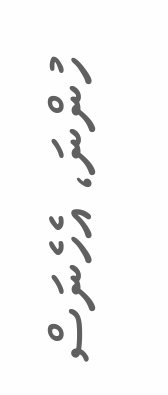ހުންނަ، އެހެނަސް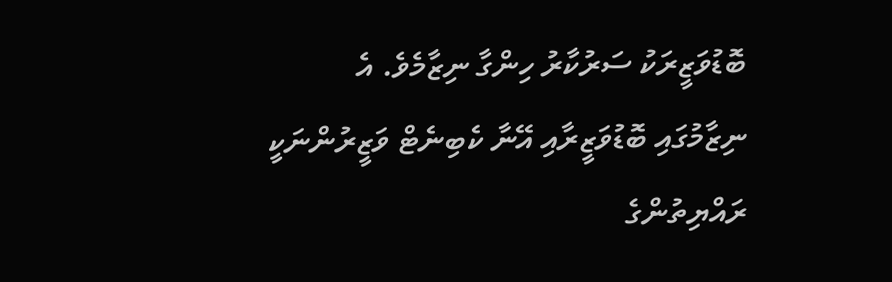ބޮޑުވަޒީރަކު ސަރުކާރު ހިންގާ ނިޒާމެވެ. އެ ނިޒާމުގައި ބޮޑުވަޒީރާއި އޭނާ ކެބިނެޓް ވަޒީރުންނަކީ ރައްޔިތުންގެ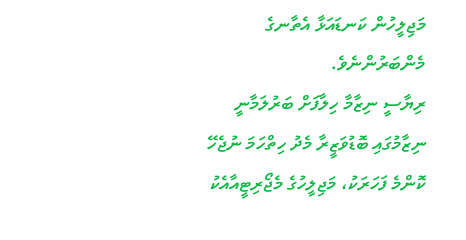މަޖިލީހުން ކަނޑައަޅާ އެތާނގެ މެންބަރުންނެވެ.
ރިޔާސީ ނިޒާމާ ހިލާފަށް ބަރުލަމާނީ ނިޒާމުގައި ބޮޑުވަޒީރާ މެދު ހިތްހަމަ ނުޖެހޭ ކޮންމެ ފަހަރަކު، މަޖިލީހުގެ މެޖޯރިޓީއާއެކު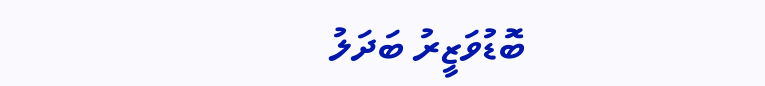ބޮޑުވަޒީރު ބަދަލު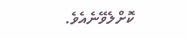ކޮށްލެވޭނެއެވެ.